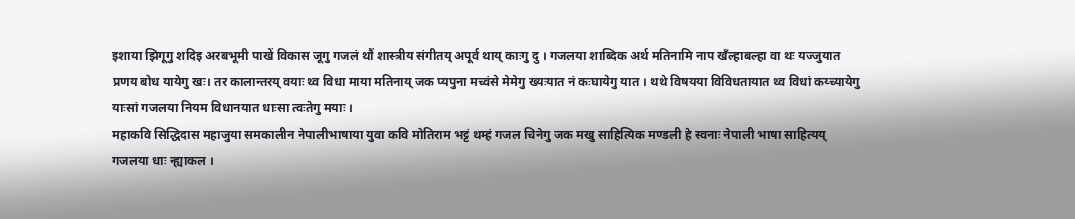इशाया झिगूगु शदिइ अरबभूमी पाखें विकास जूगु गजलं थौं शास्त्रीय संगीतय् अपूर्व थाय् काःगु दु । गजलया शाब्दिक अर्थ मतिनामि नाप खँल्हाबल्हा वा थः यज्जुयात प्रणय बोध यायेगु खः। तर कालान्तरय् वयाः थ्व विधा माया मतिनाय् जक प्यपुना मच्वंसे मेमेगु ख्यःयात नं कःघायेगु यात । थथे विषयया विविधतायात थ्व विधां कय्च्यायेगु याःसां गजलया नियम विधानयात धाःसा त्वःतेगु मयाः ।
महाकवि सिद्धिदास महाजुया समकालीन नेपालीभाषाया युवा कवि मोतिराम भट्टं थम्हं गजल चिनेगु जक मखु साहित्यिक मण्डली हे स्वनाः नेपाली भाषा साहित्यय् गजलया धाः न्ह्याकल ।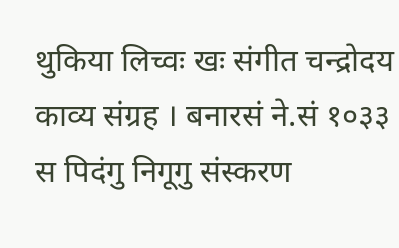थुकिया लिच्वः खः संगीत चन्द्रोदय काव्य संग्रह । बनारसं ने.सं १०३३ स पिदंगु निगूगु संस्करण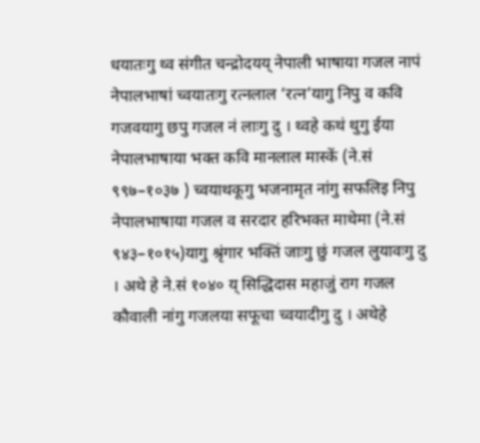धयातःगु थ्व संगीत चन्द्रोदयय् नेपाली भाषाया गजल नापं नेपालभाषां च्वयातःगु रत्नलाल ‘रत्न’यागु निपु व कवि गजवयागु छपु गजल नं लाःगु दु । थ्वहे कथं थुगु ईया नेपालभाषाया भक्त कवि मानलाल मास्कें (ने.सं ९९७–१०३७ ) च्वयाथकूगु भजनामृत नांगु सफलिइ निपु नेपालभाषाया गजल व सरदार हरिभक्त माथेमा (ने.सं ९४३–१०१५)यागु श्रृंगार भक्तिं जाःगु छुं गजल लुयावःगु दु । अथे हे ने.सं १०४० य् सिद्धिदास महाजुं राग गजल कौवाली नांगु गजलया सफूचा च्वयादीगु दु । अथेहे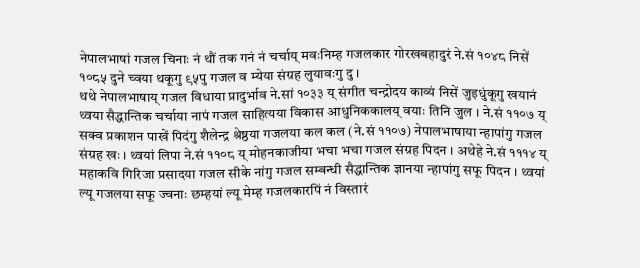नेपालभाषां गजल चिनाः नं थौं तक गनं नं चर्चाय् मवःनिम्ह गजलकार गोरखबहादुरं ने.सं १०४८ निसें १०८५ दुने च्वया थकूगु ९५पु गजल व म्येया संग्रह लुयावःगु दु ।
थथे नेपालभाषाय् गजल विधाया प्रादुर्भाव ने.सां १०३३ य् संगीत चन्द्रोदय काव्यं निसें जुइधुंकूगु खयानं थ्वया सैद्धान्तिक चर्चाया नापं गजल साहित्यया विकास आधुनिककालय् वयाः तिनि जुल । ने.सं ११०७ य् सक्व प्रकाशन पाखें पिदंगु शैलेन्द्र श्रेष्ठया गजलया कल कल (ने.सं ११०७) नेपालभाषाया न्हापांगु गजल संग्रह खः । थ्वयां लिपा ने.सं ११०८ य् मोहनकाजीया भचा भचा गजल संग्रह पिदन । अथेहे ने.सं १११४ य् महाकवि गिरिजा प्रसादया गजल सीके नांगु गजल सम्बन्धी सैद्धान्तिक ज्ञानया न्हापांगु सफू पिदन । थ्वयां ल्यू गजलया सफू ज्वनाः छम्हयां ल्यू मेम्ह गजलकारपिं नं विस्तारं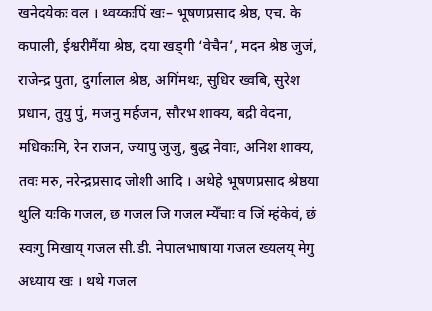खनेदयेकः वल । थ्वय्कःपिं खः– भूषणप्रसाद श्रेष्ठ, एच. के कपाली, ईश्वरीमैंया श्रेष्ठ, दया खड्गी ‘वेचैन’, मदन श्रेष्ठ जुजं, राजेन्द्र पुता, दुर्गालाल श्रेष्ठ, अगिंमथः, सुधिर ख्वबि, सुरेश प्रधान, तुयु पुं, मजनु मर्हजन, सौरभ शाक्य, बद्री वेदना, मधिकःमि, रेन राजन, ज्यापु जुजु, बुद्ध नेवाः, अनिश शाक्य, तवः मरु, नरेन्द्रप्रसाद जोशी आदि । अथेहे भूषणप्रसाद श्रेष्ठया थुलि यःकि गजल, छ गजल जि गजल म्येँचाः व जिं म्हंकेवं, छं स्वःगु मिखाय् गजल सी.डी. नेपालभाषाया गजल ख्यलय् मेगु अध्याय खः । थथे गजल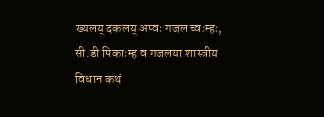ख्यलय् दकलय् अप्वः गजल च्वःम्हः, सी.डी पिकाःम्ह व गजलया शास्त्रीय विधान कथं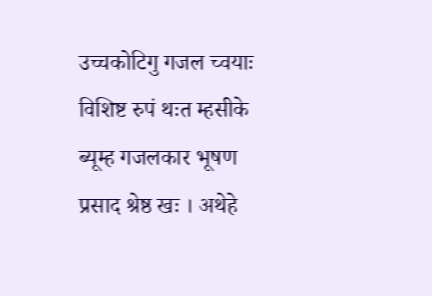उच्चकोटिगु गजल च्वयाः विशिष्ट रुपं थःत म्हसीके ब्यूम्ह गजलकार भूषण प्रसाद श्रेष्ठ खः । अथेहे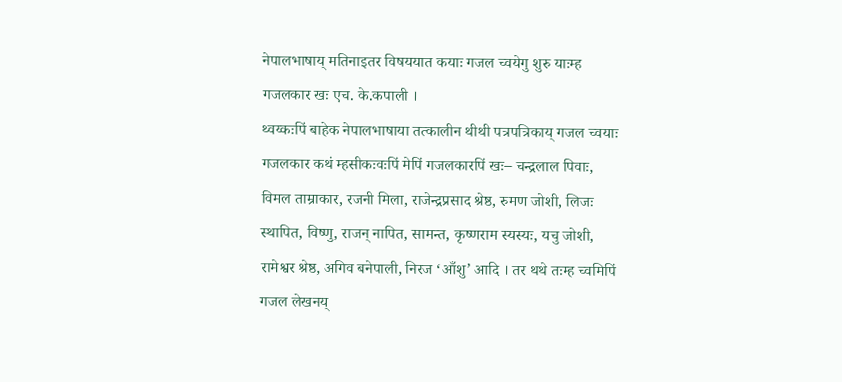नेपालभाषाय् मतिनाइतर विषययात कयाः गजल च्वयेगु शुरु याःम्ह गजलकार खः एच. के.कपाली ।
थ्वय्कःपिं बाहेक नेपालभाषाया तत्कालीन थीथी पत्रपत्रिकाय् गजल च्वयाः गजलकार कथं म्हसीकःवःपिं मेपिं गजलकारपिं खः– चन्द्रलाल पिवाः, विमल ताम्राकार, रजनी मिला, राजेन्द्रप्रसाद श्रेष्ठ, रुमण जोशी, लिजः स्थापित, विष्णु, राजन् नापित, सामन्त, कृष्णराम स्यस्यः, यचु जोशी, रामेश्वर श्रेष्ठ, अगिव बनेपाली, निरज ‘आँशु’ आदि । तर थथे तःम्ह च्वमिपिं गजल लेखनय्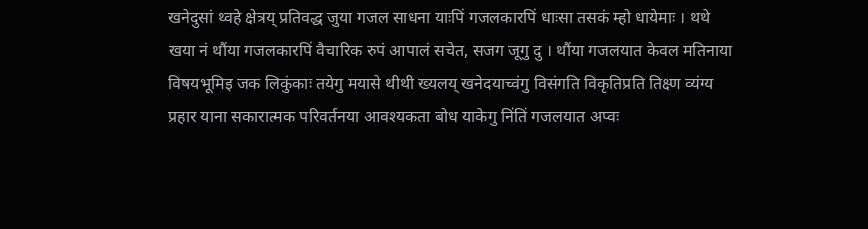खनेदुसां थ्वहे क्षेत्रय् प्रतिवद्ध जुया गजल साधना याःपिं गजलकारपिं धाःसा तसकं म्हो धायेमाः । थथे खया नं थौंया गजलकारपिं वैचारिक रुपं आपालं सचेत, सजग जूगु दु । थौंया गजलयात केवल मतिनाया विषयभूमिइ जक लिकुंकाः तयेगु मयासे थीथी ख्यलय् खनेदयाच्वंगु विसंगति विकृतिप्रति तिक्ष्ण व्यंग्य प्रहार याना सकारात्मक परिवर्तनया आवश्यकता बोध याकेगु निंतिं गजलयात अप्वः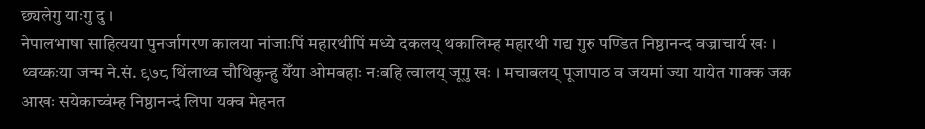छ्यलेगु याःगु दु ।
नेपालभाषा साहित्यया पुनर्जागरण कालया नांजाःपिं महारथीपिं मध्ये दकलय् थकालिम्ह महारथी गद्य गुरु पण्डित निष्ठानन्द वज्राचार्य खः । थ्वय्कःया जन्म ने.सं. ९७८ थिंलाथ्व चौथिकुन्हु येँया ओमबहाः नःबहि त्वालय् जूगु खः । मचाबलय् पूजापाठ व जयमां ज्या यायेत गाक्क जक आखः सयेकाच्वंम्ह निष्ठानन्दं लिपा यक्व मेहनत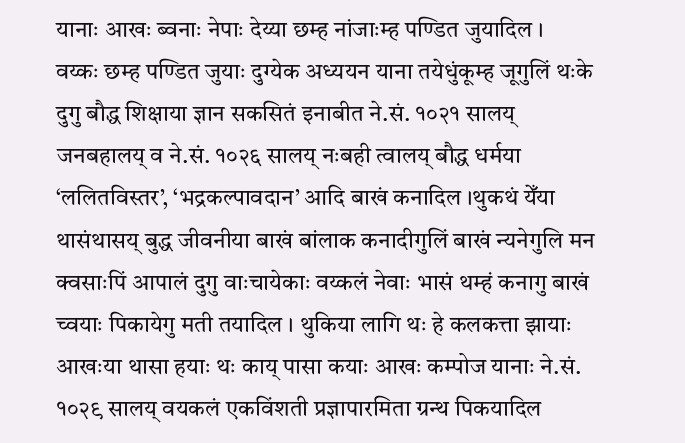यानाः आखः ब्वनाः नेपाः देय्या छम्ह नांजाःम्ह पण्डित जुयादिल ।
वय्कः छम्ह पण्डित जुयाः दुग्येक अध्ययन याना तयेधुंकूम्ह जूगुलिं थःके दुगु बौद्ध शिक्षाया ज्ञान सकसितं इनाबीत ने.सं. १०२१ सालय् जनबहालय् व ने.सं. १०२६ सालय् नःबही त्वालय् बौद्ध धर्मया ‘ललितविस्तर’, ‘भद्रकल्पावदान’ आदि बाखं कनादिल ।थुकथं येँया थासंथासय् बुद्ध जीवनीया बाखं बांलाक कनादीगुलिं बाखं न्यनेगुलि मन क्वसाःपिं आपालं दुगु वाःचायेकाः वय्कलं नेवाः भासं थम्हं कनागु बाखं च्वयाः पिकायेगु मती तयादिल । थुकिया लागि थः हे कलकत्ता झायाः आखःया थासा हयाः थः काय् पासा कयाः आखः कम्पोज यानाः ने.सं. १०२९ सालय् वयकलं एकविंशती प्रज्ञापारमिता ग्रन्थ पिकयादिल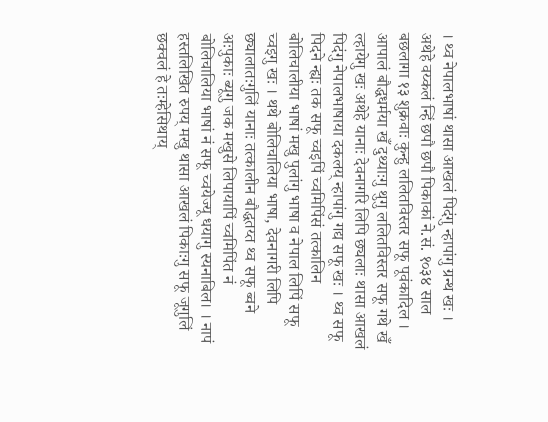। थ्व नेपालभाषां थासा आखलं पिदंगु न्हापांगु ग्रन्थ खः । अथेहे वय्कलं न्हिं छपौ छपौ पिकाकां ने.सं. १०३४ साल बछलागा १३ शुक्रवाः कुन्हु ललितविस्तर सफू पूवंकादिल । आपालं बौद्धधर्मया खँ दुथ्याःगु थुगु ललितविस्तर सफू गथे खँ ल्हायेगु खः अथेहे यानाः देवनागरि लिपि छ्यलाः थासा आखलं पिदंगु नेपालभाषाया दकलय् न्हापांगु गद्य सफू खः । थ्व सफू पिदने न्ह्यः तक सफू च्वइपिं च्वमिपिंसं तत्कालिन बोलिचालीया भाषां मखु पुलांगु भाषा व नेपाल लिपिं सफू च्वइगु खः । थथे बोलिचालिया भाषा, देवनागरी लिपि छ्यालातःगुलिं यानाः तत्कालीन बौद्धतय्त थ्व सफू ब्वने अःपुकाः ब्यूगु जक मखुसे लिपायापिं च्वमिपिंत नं बोलिचालिया भाषां नं सफू च्वयेज्यू धयागु स्यनाबिल। । नापं हस्तलिखित रुपय् मखु थासा आखलं पिकाःगु सफू जूगुलिं छक्वलं हे तःम्हेसिथाय्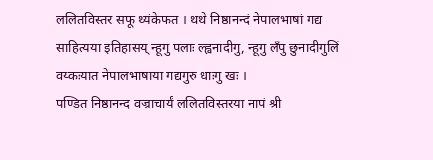ललितविस्तर सफू थ्यंकेफत । थथे निष्ठानन्दं नेपालभाषां गद्य साहित्यया इतिहासय् न्हूगु पलाः ल्ह्वनादीगु, न्हूगु लँपु छुनादीगुलिं वय्कःयात नेपालभाषाया गद्यगुरु धाःगु खः ।
पण्डित निष्ठानन्द वज्राचार्यं ललितविस्तरया नापं श्री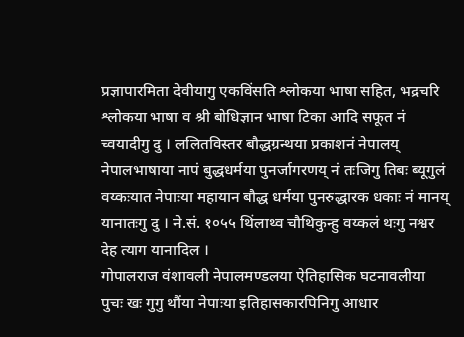प्रज्ञापारमिता देवीयागु एकविंसति श्लोकया भाषा सहित, भद्रचरि श्लोकया भाषा व श्री बोधिज्ञान भाषा टिका आदि सफूत नं च्वयादीगु दु । ललितविस्तर बौद्धग्रन्थया प्रकाशनं नेपालय् नेपालभाषाया नापं बुद्धधर्मया पुनर्जागरणय् नं तःजिगु तिबः ब्यूगुलं वय्कःयात नेपाःया महायान बौद्ध धर्मया पुनरुद्धारक धकाः नं मानय् यानातःगु दु । ने.सं. १०५५ थिंलाथ्व चौथिकुन्हु वय्कलं थःगु नश्वर देह त्याग यानादिल ।
गोपालराज वंशावली नेपालमण्डलया ऐतिहासिक घटनावलीया पुचः खः गुगु थौंया नेपाःया इतिहासकारपिनिगु आधार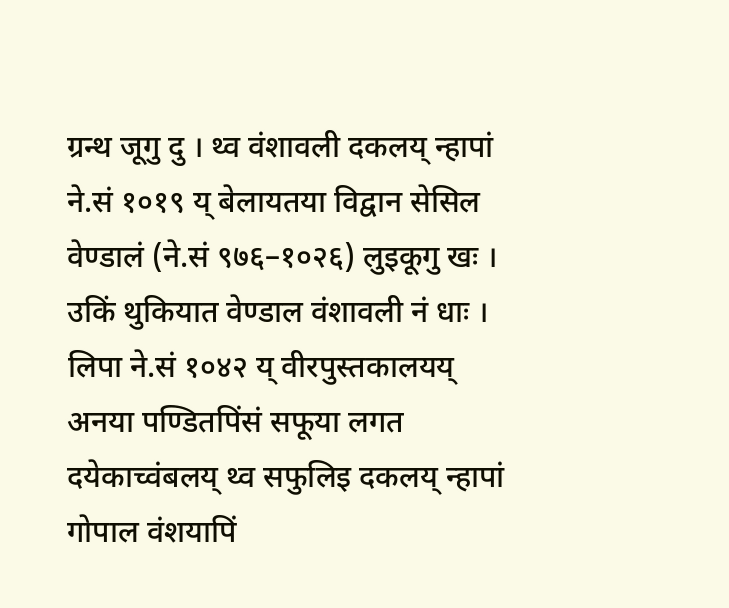ग्रन्थ जूगु दु । थ्व वंशावली दकलय् न्हापां ने.सं १०१९ य् बेलायतया विद्वान सेसिल वेण्डालं (ने.सं ९७६–१०२६) लुइकूगु खः । उकिं थुकियात वेण्डाल वंशावली नं धाः । लिपा ने.सं १०४२ य् वीरपुस्तकालयय् अनया पण्डितपिंसं सफूया लगत दयेकाच्वंबलय् थ्व सफुलिइ दकलय् न्हापां गोपाल वंशयापिं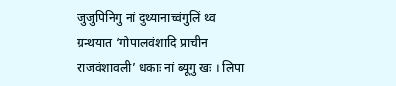जुजुपिनिगु नां दुथ्यानाच्वंगुलिं थ्व ग्रन्थयात ‘गोपालवंशादि प्राचीन राजवंशावली’ धकाः नां ब्यूगु खः । लिपा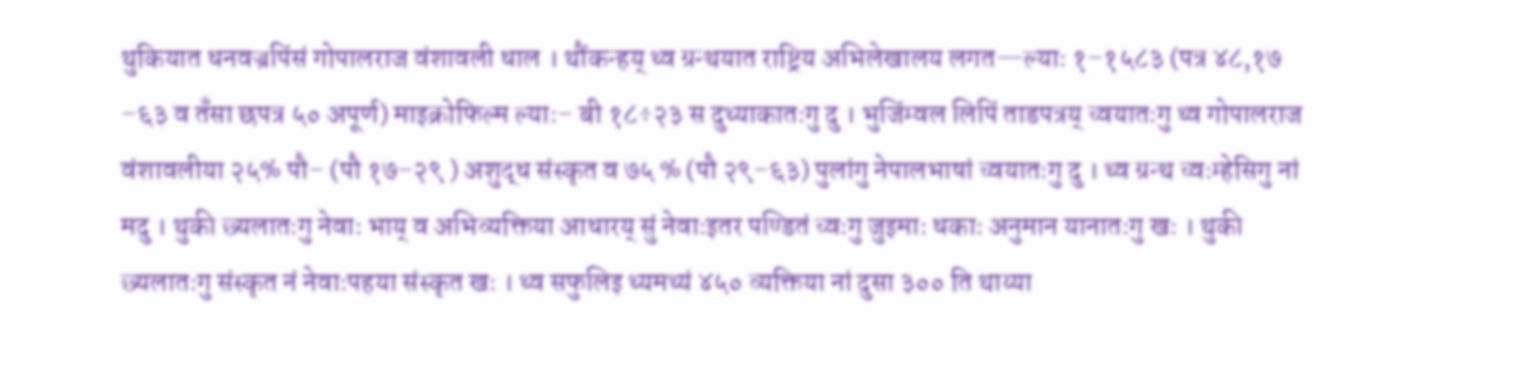थुकियात धनवज्रपिंसं गोपालराज वंशावली धाल । थौंकन्हय् थ्व ग्रन्थयात राष्ट्रिय अभिलेखालय लगत—ल्याः १–१५८३ (पत्र ४८,१७ –६३ व तँसा छपत्र ५० अपूर्ण) माइक्रोफिल्म ल्याः– बी १८÷२३ स दुथ्याकातःगु दु । भुजिंम्वल लिपिं ताडपत्रय् च्वयातःगु थ्व गोपालराज वंशावलीया २५% पौ– (पौ १७–२९ ) अशुद्ध संस्कृत व ७५ % (पौ २९–६३) पुलांगु नेपालभाषां च्वयातःगु दु । थ्व ग्रन्थ च्वःम्हेसिगु नां मदु । थुकी छ्यलातःगु नेवाः भाय् व अभिव्यक्तिया आधारय् सुं नेवाःइतर पण्डितं च्वःगु जुइमाः धकाः अनुमान यानातःगु खः । थुकी छ्यलातःगु संस्कृत नं नेवाःपहया संस्कृत खः । थ्व सफुलिइ थ्यमथ्यं ४५० व्यक्तिया नां दुसा ३०० ति थाय्या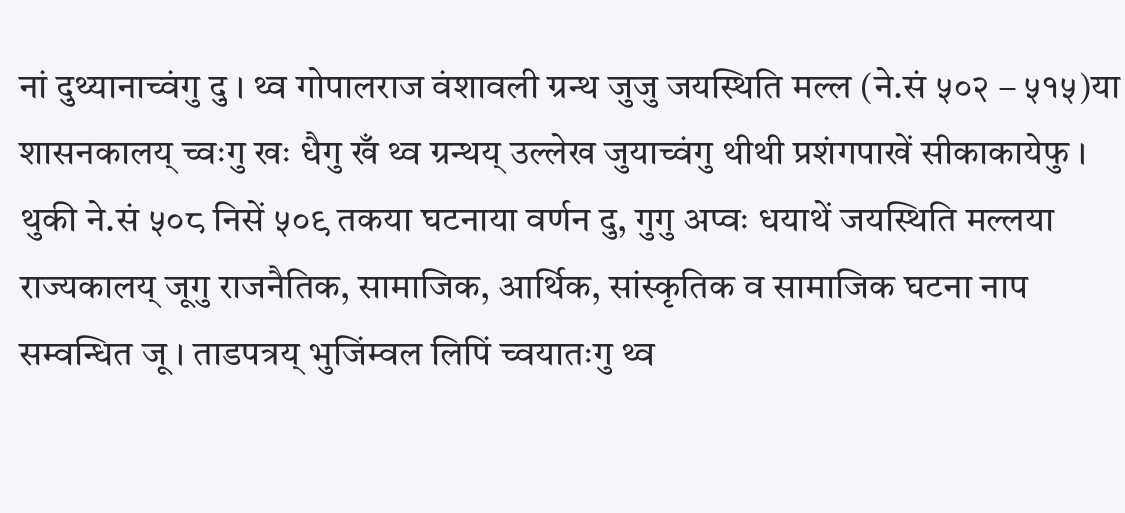नां दुथ्यानाच्वंगु दु । थ्व गोपालराज वंशावली ग्रन्थ जुजु जयस्थिति मल्ल (ने.सं ५०२ – ५१५)या शासनकालय् च्वःगु खः धैगु खँ थ्व ग्रन्थय् उल्लेख जुयाच्वंगु थीथी प्रशंगपाखें सीकाकायेफु ।
थुकी ने.सं ५०८ निसें ५०९ तकया घटनाया वर्णन दु, गुगु अप्वः धयाथें जयस्थिति मल्लया राज्यकालय् जूगु राजनैतिक, सामाजिक, आर्थिक, सांस्कृतिक व सामाजिक घटना नाप सम्वन्धित जू । ताडपत्रय् भुजिंम्वल लिपिं च्वयातःगु थ्व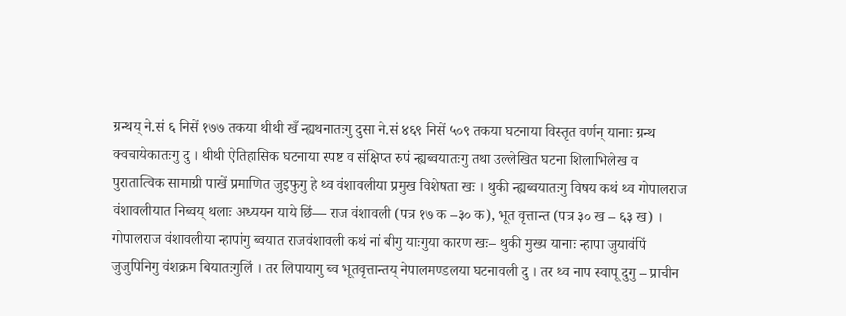ग्रन्थय् ने.सं ६ निसें १७७ तकया थीथी खँ न्ह्यथनातःगु दुसा ने.सं ४६९ निसें ५०९ तकया घटनाया विस्तृत वर्णन् यानाः ग्रन्थ क्वचायेकातःगु दु । थीथी ऐतिहासिक घटनाया स्पष्ट व संक्षिप्त रुपं न्ह्यब्वयातःगु तथा उल्लेखित घटना शिलाभिलेख व पुरातात्विक सामाग्री पाखें प्रमाणित जुइफुगु हे थ्व वंशावलीया प्रमुख विशेषता खः । थुकी न्ह्यब्वयातःगु विषय कथं थ्व गोपालराज वंशावलीयात निब्वय् थलाः अध्ययन याये छिं— राज वंशावली (पत्र १७ क –३० क), भूत वृत्तान्त (पत्र ३० ख – ६३ ख) ।
गोपालराज वंशावलीया न्हापांगु ब्वयात राजवंशावली कथं नां बीगु याःगुया कारण खः– थुकी मुख्य यानाः न्हापा जुयावंपिं जुजुपिनिगु वंशक्रम बियातःगुलिं । तर लिपायागु ब्व भूतवृत्तान्तय् नेपालमण्डलया घटनावली दु । तर थ्व नाप स्वापू दुगु – प्राचीन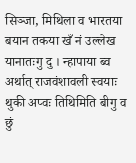सिञ्जा, मिथिला व भारतया बयान तकया खँ नं उल्लेख यानातःगु दु । न्हापाया ब्व अर्थात् राजवंशावली स्वयाः थुकी अप्वः तिथिमिति बीगु व छुं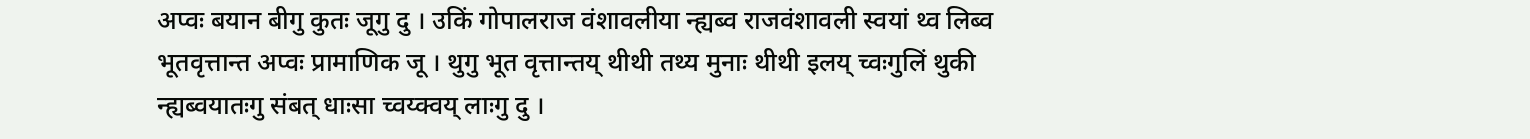अप्वः बयान बीगु कुतः जूगु दु । उकिं गोपालराज वंशावलीया न्ह्यब्व राजवंशावली स्वयां थ्व लिब्व भूतवृत्तान्त अप्वः प्रामाणिक जू । थुगु भूत वृत्तान्तय् थीथी तथ्य मुनाः थीथी इलय् च्वःगुलिं थुकी न्ह्यब्वयातःगु संबत् धाःसा च्वय्क्वय् लाःगु दु ।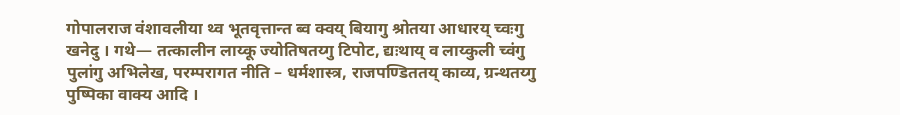गोपालराज वंशावलीया थ्व भूतवृत्तान्त ब्व क्वय् बियागु श्रोतया आधारय् च्वःगु खनेदु । गथे— तत्कालीन लाय्कू ज्योतिषतय्गु टिपोट, द्यःथाय् व लाय्कुली च्वंगु पुलांगु अभिलेख, परम्परागत नीति – धर्मशास्त्र, राजपण्डिततय् काव्य, ग्रन्थतय्गु पुष्पिका वाक्य आदि ।